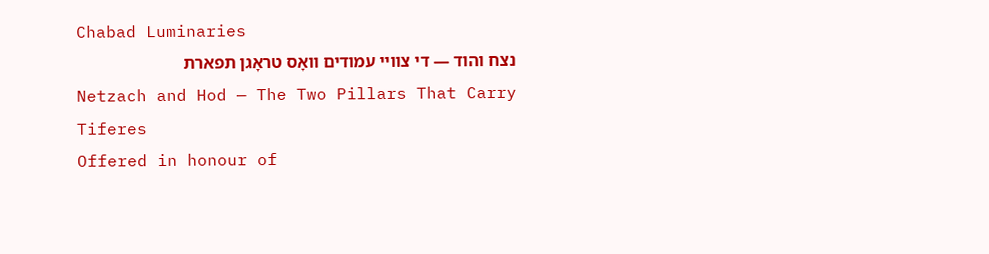Chabad Luminaries
נצח והוד — די צוויי עמודים וואָס טראָגן תפארת
Netzach and Hod — The Two Pillars That Carry Tiferes
Offered in honour of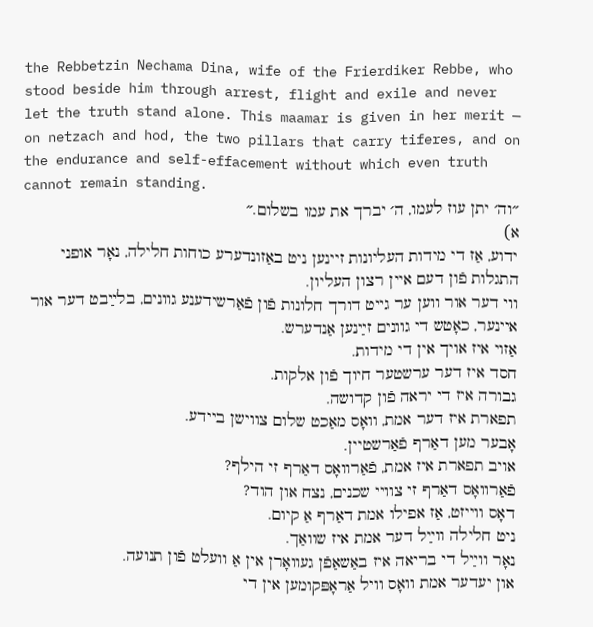the Rebbetzin Nechama Dina, wife of the Frierdiker Rebbe, who stood beside him through arrest, flight and exile and never let the truth stand alone. This maamar is given in her merit — on netzach and hod, the two pillars that carry tiferes, and on the endurance and self-effacement without which even truth cannot remain standing.
״וה׳ יתן עוז לעמו, ה׳ יברך את עמו בשלום.״
א)
ידוע, אַז די מידות העליונות זיינען ניט באַזונדערע כוחות חלילה, נאָר אופני התגלות פֿון דעם איין רצון העליון.
ווי דער אור ווען ער גייט דורך חלונות פֿון פֿאַרשידענע גוונים, בלײַבט דער אור איינער, כאָטש די גוונים זײַנען אַנדערש.
אַזוי איז אויך אין די מידות.
חסד איז דער ערשטער חיוך פֿון אלקות.
גבורה איז די יראה פֿון קדושה.
תפארת איז דער אמת, וואָס מאַכט שלום צווישן ביידע.
אָבער מען דאַרף פֿאַרשטיין.
אויב תפארת איז אמת, פֿאַרוואָס דאַרף זי הילף?
פֿאַרוואָס דאַרף זי צוויי שכנים, נצח און הוד?
דאָס ווייזט, אַז אפילו אמת דאַרף אַ קיום.
ניט חלילה ווײַל דער אמת איז שוואַך.
נאָר ווײַל די בריאה איז באַשאַפֿן געוואָרן אין אַ וועלט פֿון תנועה.
און יעדער אמת וואָס וויל אַראָפּקומען אין די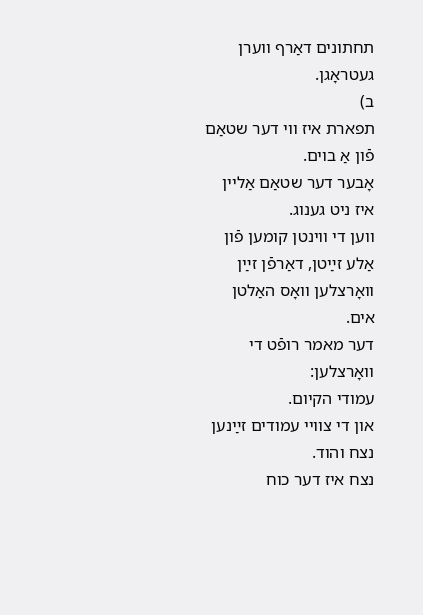תחתונים דאַרף ווערן געטראָגן.
ב)
תפארת איז ווי דער שטאַם פֿון אַ בוים.
אָבער דער שטאַם אַליין איז ניט גענוג.
ווען די ווינטן קומען פֿון אַלע זײַטן, דאַרפֿן זײַן וואָרצלען וואָס האַלטן אים.
דער מאמר רופֿט די וואָרצלען:
עמודי הקיום.
און די צוויי עמודים זײַנען נצח והוד.
נצח איז דער כוח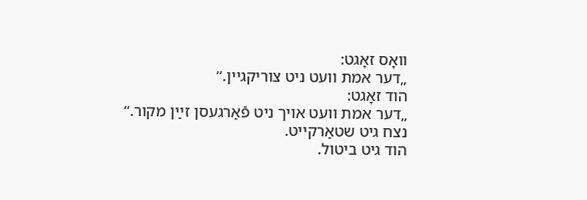וואָס זאָגט:
„דער אמת וועט ניט צוריקגיין.“
הוד זאָגט:
„דער אמת וועט אויך ניט פֿאַרגעסן זײַן מקור.“
נצח גיט שטאַרקייט.
הוד גיט ביטול.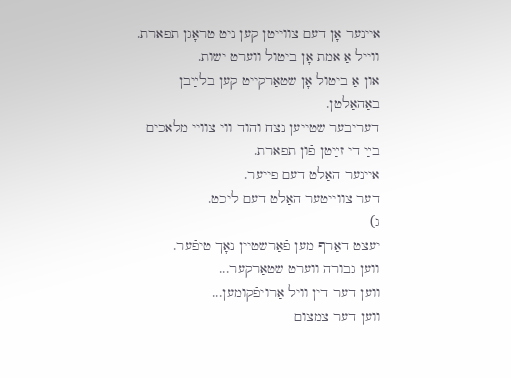איינער אָן דעם צווייטן קען ניט טראָגן תפארת.
ווייל אַ אמת אָן ביטול ווערט ישות.
און אַ ביטול אָן שטאַרקייט קען בלײַבן באַהאַלטן.
דעריבער שטייען נצח והוד ווי צוויי מלאכים בײַ די זײַטן פֿון תפארת.
איינער האַלט דעם פייער.
דער צווייטער האַלט דעם ליכט.
ג)
יעצט דאַרף מען פֿאַרשטיין נאָך טיפֿער.
ווען גבורה ווערט שטאַרקער...
ווען דער דין וויל אַרויפֿקומען...
ווען דער צמצום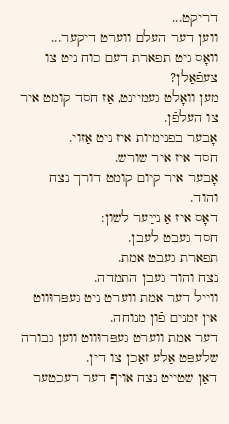דריקט...
ווען דער העלם ווערט דיקער...
וואָס גיט תפארת דעם כוח ניט צו צעפֿאַלן?
מען וואָלט געמיינט, אַז חסד קומט איר צו העלפֿן.
אָבער בפנימיות איז ניט אַזוי.
חסד איז איר שורש.
אָבער איר קיום קומט דורך נצח והוד.
דאָס איז אַ נײַער לשון:
חסד געבט לעבן.
תפארת געבט אמת.
נצח והוד געבן התמדה.
ווייל דער אמת ווערט ניט געפּרוּווט אין זמנים פֿון מנוחה.
דער אמת ווערט געפּרוּווט ווען גבורה שלעפּט אַלע זאַכן צו דין.
דאַן שטייט נצח אויף דער רעכטער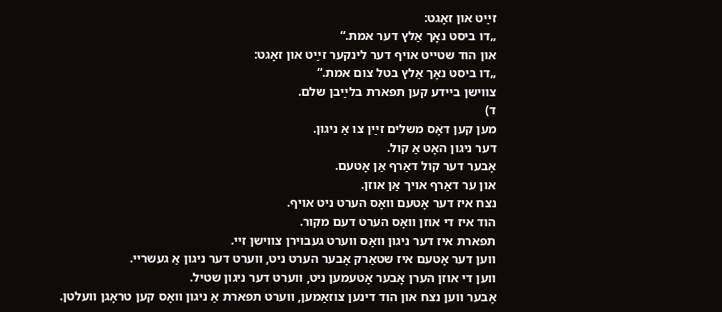זײַט און זאָגט:
„דו ביסט נאָך אַלץ דער אמת.“
און הוד שטייט אויף דער לינקער זײַט און זאָגט:
„דו ביסט נאָך אַלץ בטל צום אמת.“
צווישן ביידע קען תפארת בלײַבן שלם.
ד)
מען קען דאָס משלים זײַן צו אַ ניגון.
דער ניגון האָט אַ קול.
אָבער דער קול דאַרף אַן אָטעם.
און ער דאַרף אויך אַן אוזן.
נצח איז דער אָטעם וואָס הערט ניט אויף.
הוד איז די אוזן וואָס הערט דעם מקור.
תפארת איז דער ניגון וואָס ווערט געבוירן צווישן זיי.
ווען דער אָטעם איז שטאַרק אָבער הערט ניט, ווערט דער ניגון אַ געשריי.
ווען די אוזן הערן אָבער אָטעמען ניט, ווערט דער ניגון שטיל.
אָבער ווען נצח און הוד דינען צוזאַמען, ווערט תפארת אַ ניגון וואָס קען טראָגן וועלטן.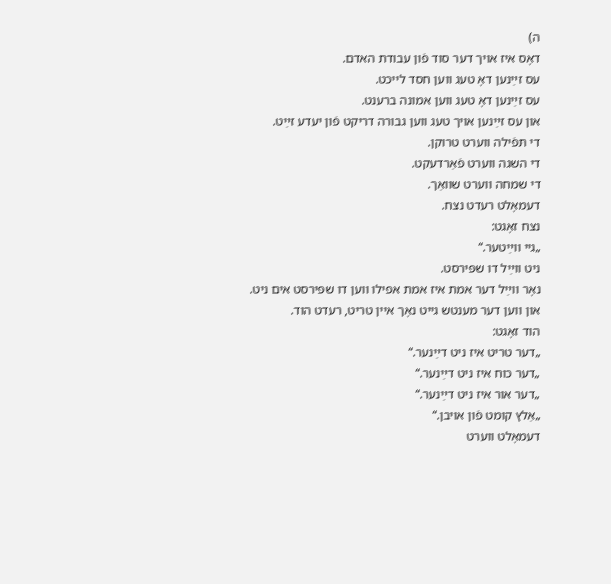ה)
דאָס איז אויך דער סוד פֿון עבודת האדם.
עס זײַנען דאָ טעג ווען חסד לייכט.
עס זײַנען דאָ טעג ווען אמונה ברענט.
און עס זײַנען אויך טעג ווען גבורה דריקט פֿון יעדע זײַט.
די תּפֿילה ווערט טרוקן.
די השגה ווערט פֿאַרדעקט.
די שמחה ווערט שוואַך.
דעמאָלט רעדט נצח.
נצח זאָגט:
„גיי ווײַטער.“
ניט ווײַל דו שפּירסט.
נאָר ווײַל דער אמת איז אמת אפילו ווען דו שפּירסט אים ניט.
און ווען דער מענטש גייט נאָך איין טריט, רעדט הוד.
הוד זאָגט:
„דער טריט איז ניט דײַנער.“
„דער כוח איז ניט דײַנער.“
„דער אור איז ניט דײַנער.“
„אַלץ קומט פֿון אויבן.“
דעמאָלט ווערט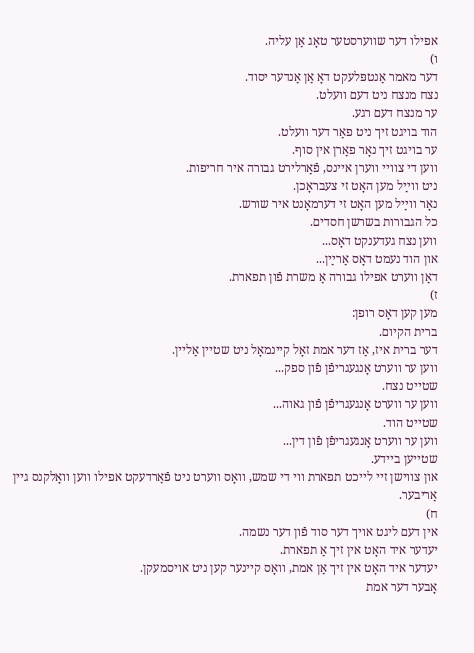אפילו דער שווערסטער טאָג אַן עליה.
ו)
דער מאמר אַנטפּלעקט דאָ אַן אַנדער יסוד.
נצח מנצח ניט דעם וועלט.
ער מנצח דעם רגע.
הוד בויגט זיך ניט פאַר דער וועלט.
ער בויגט זיך נאָר פאַרן אין סוף.
ווען די צוויי ווערן איינס, פֿאַרלירט גבורה איר חריפות.
ניט ווײַל מען האָט זי צעבראָכן.
נאָר ווײַל מען האָט זי דערמאָנט איר שורש.
כל הגבורות בשרשן חסדים.
ווען נצח געדענקט דאָס...
און הוד נעמט דאָס אַרײַן...
דאַן ווערט אפילו גבורה אַ משרת פֿון תפארת.
ז)
מען קען דאָס רופן:
ברית הקיום.
דער ברית איז, אַז דער אמת זאָל קיינמאָל ניט שטיין אַליין.
ווען ער ווערט אָנגעגריפֿן פֿון ספק...
שטייט נצח.
ווען ער ווערט אָנגעגריפֿן פֿון גאוה...
שטייט הוד.
ווען ער ווערט אָנגעגריפֿן פֿון דין...
שטייען ביידע.
און צווישן זיי לייכט תפארת ווי די שמש, וואָס ווערט ניט פֿאַרדעקט אפילו ווען וואָלקנס גיין אַריבער.
ח)
אין דעם ליגט אויך דער סוד פֿון דער נשמה.
יעדער איד האָט אין זיך אַ תפארת.
יעדער איד האָט אין זיך אַן אמת, וואָס קיינער קען ניט אויסמעקן.
אָבער דער אמת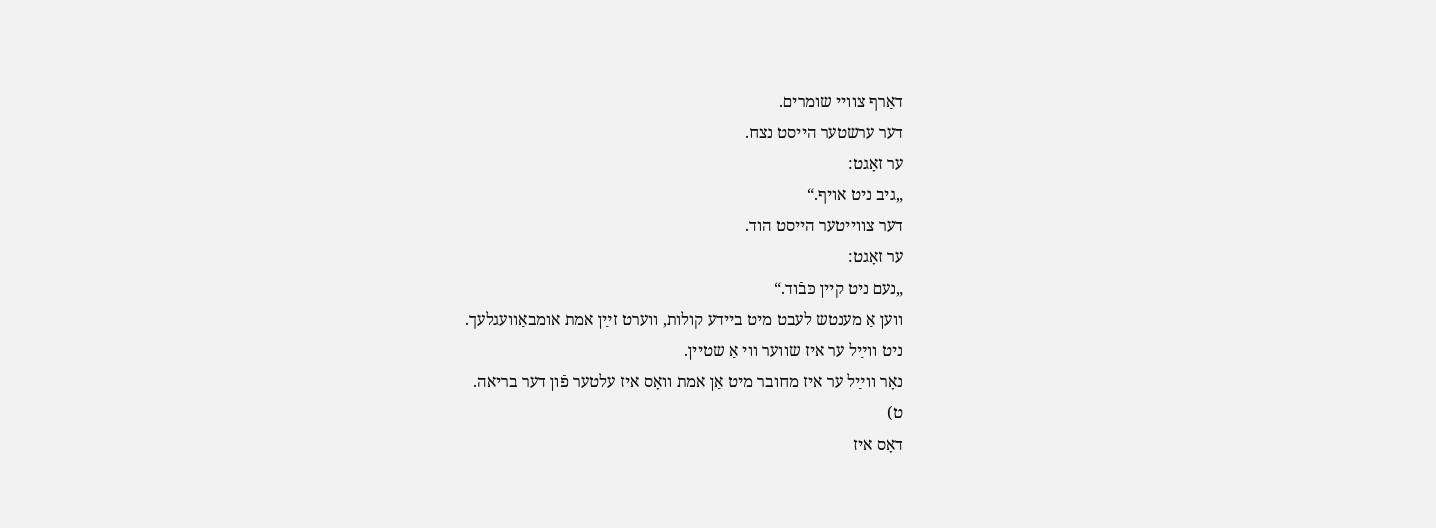דאַרף צוויי שומרים.
דער ערשטער הייסט נצח.
ער זאָגט:
„גיב ניט אויף.“
דער צווייטער הייסט הוד.
ער זאָגט:
„נעם ניט קיין כּבֿוד.“
ווען אַ מענטש לעבט מיט ביידע קולות, ווערט זײַן אמת אומבאַוועגלעך.
ניט ווײַל ער איז שווער ווי אַ שטיין.
נאָר ווײַל ער איז מחובר מיט אַן אמת וואָס איז עלטער פֿון דער בריאה.
ט)
דאָס איז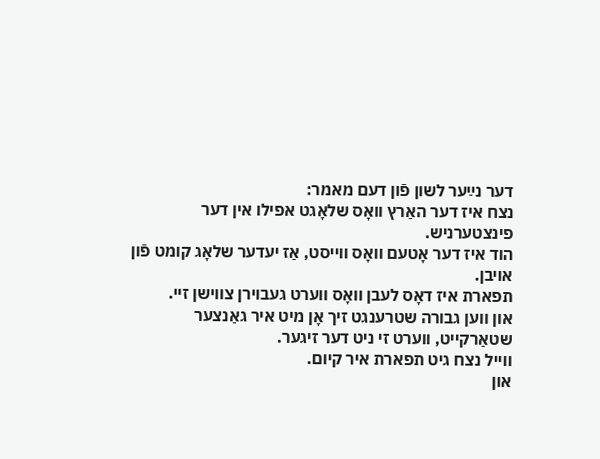דער נײַער לשון פֿון דעם מאמר:
נצח איז דער האַרץ וואָס שלאָגט אפילו אין דער פינצטערניש.
הוד איז דער אָטעם וואָס ווייסט, אַז יעדער שלאָג קומט פֿון אויבן.
תפארת איז דאָס לעבן וואָס ווערט געבוירן צווישן זיי.
און ווען גבורה שטרענגט זיך אָן מיט איר גאַנצער שטאַרקייט, ווערט זי ניט דער זיגער.
ווייל נצח גיט תפארת איר קיום.
און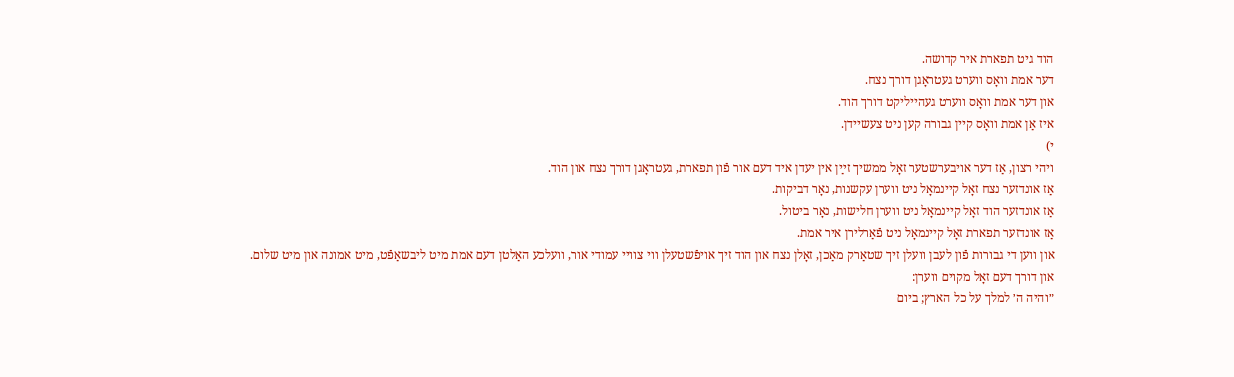הוד גיט תפארת איר קדושה.
דער אמת וואָס ווערט געטראָגן דורך נצח.
און דער אמת וואָס ווערט געהייליקט דורך הוד.
איז אַן אמת וואָס קיין גבורה קען ניט צעשיידן.
י)
ויהי רצון, אַז דער אויבערשטער זאָל ממשיך זײַן אין יעדן איד דעם אור פֿון תפארת, געטראָגן דורך נצח און הוד.
אַז אונדזער נצח זאָל קיינמאָל ניט ווערן עקשנות, נאָר דביקות.
אַז אונדזער הוד זאָל קיינמאָל ניט ווערן חלישות, נאָר ביטול.
אַז אונדזער תפארת זאָל קיינמאָל ניט פֿאַרלירן איר אמת.
און ווען די גבורות פֿון לעבן וועלן זיך שטאַרק מאַכן, זאָלן נצח און הוד זיך אויפֿשטעלן ווי צוויי עמודי אור, וועלכע האַלטן דעם אמת מיט ליבשאַפֿט, מיט אמונה און מיט שלום.
און דורך דעם זאָל מקוים ווערן:
״והיה ה׳ למלך על כל הארץ; ביום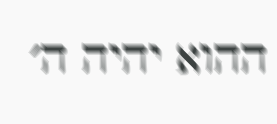ההוא יהיה ה׳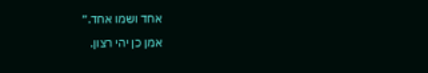אחד ושמו אחד.״
אמן כן יהי רצון.